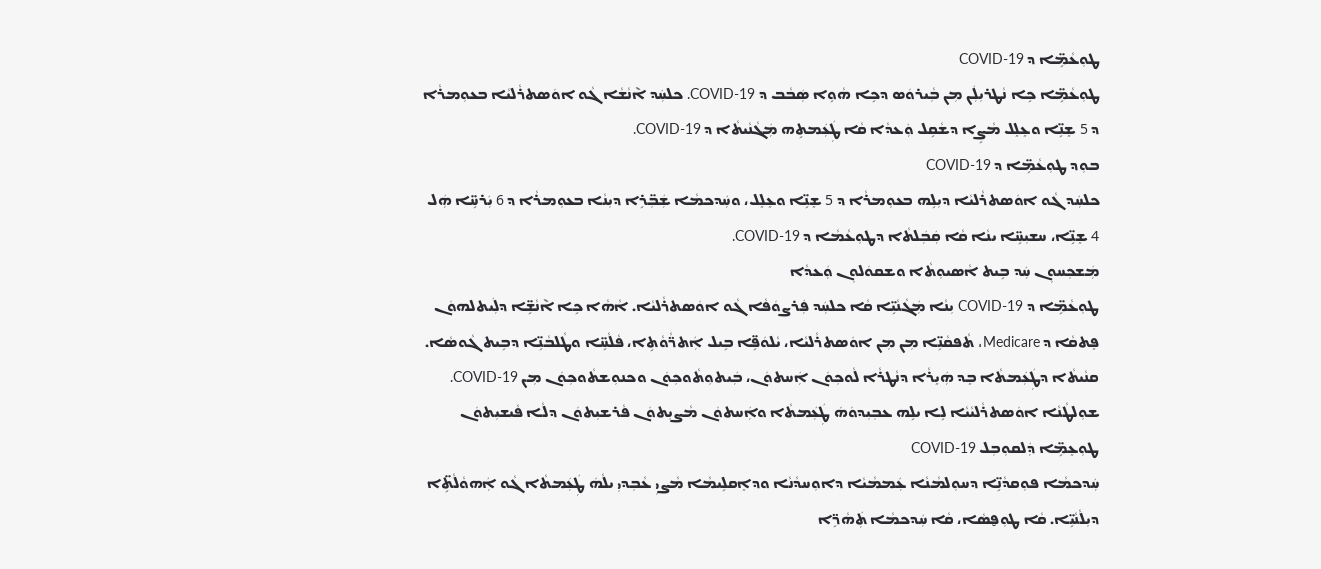ܛܘܼܥܵܡܹ̈ܐ ܕ COVID-19
ܛܘܼܥܵܡܹ̈ܐ ܟܹܐ ܢܵܛܪܝܼܠܲܢ ܡܼܢ ܒܼܵܝܪܘܿܣ ܕܟܹܐ ܗܵܘܹܐ ܣܲܒܵܒ ܕ COVID-19. ܟܠܚܲܕ ܐ݉ܢܵܫܵܐ ܓܵܘ ܐܘܿܣܬܪܵܠܝܵܐ ܒܥܘܼܡܪܵܐ ܕ 5 ܫܸܢܹ̈ܐ ܘܥܸܠܸܠ ܡܵܨܹܐ ܕܫܵܩܹܠ ܘܲܥܕܵܐ ܩܵܐ ܛܲܥܲܡܬܹܗ ܡܲܓܵܢܵܝܬܵܐ ܕ COVID-19.
ܒܘܼܕ ܛܘܼܥܵܡܹ̈ܐ ܕ COVID-19
ܟܠܚܲܕ ܓܵܘ ܐܘܿܣܬܪܵܠܝܵܐ ܕܝܼܠܹܗ ܒܥܘܼܡܪܵܐ ܕ 5 ܫܸܢܹ̈ܐ ܘܥܸܠܸܠ، ܘܚܲܕܟܡܵܐ ܫܲܒܼ̈ܪܹܐ ܕܝܼܢܵܐ ܒܥܘܼܡܪܵܐ ܕ 6 ܝܲܪܚܹ̈ܐ ܗܲܠ 4 ܫܸܢܹ̈ܐ، ܚܫܝܼܚܹ̈ܐ ܝܢܵܐ ܩܵܐ ܩܲܒܲܠܬܵܐ ܕܛܘܼܥܵܡܵܐ ܕ COVID-19.
ܡܲܫܟܼܚܘܼܢ ܚܲܕ ܒܹܝܬ ܐܵܣܝܘܼܬܵܐ ܘܫܩܘܿܠܘܼܢ ܘܲܥܕܵܐ
ܛܘܼܥܵܡܹ̈ܐ ܕ COVID-19 ܝܼܢܵܐ ܡܲܓܵܢܵܝܹ̈ܐ ܩܵܐ ܟܠܚܲܕ ܦܲܪܨܘܿܦܵܐ ܓܵܘ ܐܘܿܣܬܪܵܠܝܵܐ. ܐܵܗܵܐ ܟܹܐ ܐ݉ܢܵܫܹ̈ܐ ܕܠܲܝܬܠܗܘܿܢ ܦܸܬܩܵܐ ܕ Medicare، ܬܵܦܩܵܢܹ̈ܐ ܡܼܢ ܡܼܢ ܐܘܿܣܬܪܵܠܝܵܐ، ܝܵܠܘܿܦܹ̈ܐ ܒܹܝܠ ܐܲܬܪ̈ܵܘܵܬܹܐ، ܦܵܠܵܚܹ̈ܐ ܘܛܵܠܒܵܢܹ̈ܐ ܕܒܹܝܬ ܓܵܘܣܵܐ. ܩܢܵܝܬܵܐ ܕܛܲܥܲܡܬܵܐ ܒܸܕ ܗܲܝܸܪܵܐ ܕܢܵܛܪܵܐ ܠܵܘܟܼܘܿܢ ܐܲܚܬܘܿܢ، ܒܲܝܬܘܼܬܵܘܟܼܘܿܢ ܘܟܢܘܼܫܬܵܘܟܼܘܿܢ ܡܼܢ COVID-19.
ܫܘܼܠܛܵܢܵܐ ܐܘܿܣܬܪܵܠܝܵܝܵܐ ܠܹܐ ܝܠܹܗ ܥܒܼܝܼܕܘܿܗܿ ܛܲܥܲܡܬܵܐ ܘܐܲܚܬܘܿܢ ܡܵܨܝܼܬܘܿܢ ܦܵܪܫܝܼܬܘܿܢ ܕܠܵܐ ܦܵܝܫܝܼܬܘܿܢ ܛܘܼܥܸܡܹ̈ܐ ܕܲܠܩܘܼܒܼܠ COVID-19
ܚܲܕܟܡܵܐ ܦܘܼܩܕܵܢܹ̈ܐ ܕܚܘܼܠܡܵܢܵܐ ܥܲܡܡܵܝܵܐ ܕܐܘܼܚܕܵܢܵܐ ܘܕܐܸܩܠܹܝܡܵܐ ܡܵܨܝܼ ܥܵܒܼܕܝܼ ܝܠܵܗܿ ܛܲܥܲܡܬܵܐ ܓܵܘ ܐܲܗܘܵܠܵܬܹ̈ܐ ܕܝܼܠܵܢܵܝܹ̈ܐ. ܩܵܐ ܛܘܼܦ̮ܣܵܐ، ܩܵܐ ܚܲܕܟܡܵܐ ܬܲܗܵܪܹ̈ܐ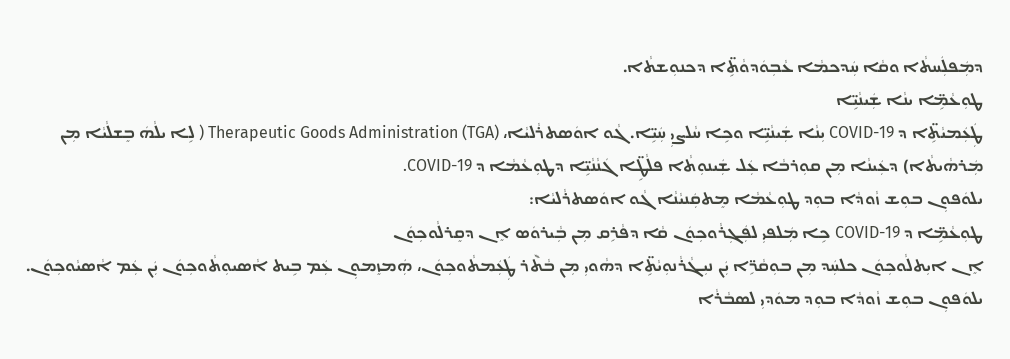ܕܡܲܦܠܲܚܬܵܐ ܘܩܵܐ ܚܲܕܟܡܵܐ ܥܵܒܼܘܿܕܘܵܬܹ̈ܐ ܕܟܢܘܼܫܬܵܐ.
ܛܘܼܥܵܡܹ̈ܐ ܝܢܵܐ ܫܲܝܢܵܝܹ̈ܐ
ܛܲܥܲܡܝܵܬܹ̈ܐ ܕ COVID-19 ܝܼܢܵܐ ܫܲܝܢܵܝܹ̈ܐ ܘܟܹܐ ܚܵܠܨܝܼ ܚܲܝܹ̈ܐ. ܓܵܘ ܐܘܿܣܬܪܵܠܝܵܐ، Therapeutic Goods Administration (TGA) ( ܠܹܐ ܝܠܵܗܿ ܒܸܫܠܵܝܵܐ ܡܼܢ ܡܲܪܗܵܝܬܵܐ) ܕܥܲܝܢܵܐ ܡܼܢ ܩܘܼܪܒܵܐ ܥܲܠ ܫܲܝܢܘܼܬܵܐ ܦܠܵܛܹ̈ܐ ܓܿܢܵܢܵܝܹ̈ܐ ܕܛܘܼܥܵܡܵܐ ܕ COVID-19.
ܝܠܘܿܦܘܼܢ ܒܘܼܫ ܙܵܘܕܵܐ ܒܘܼܕ ܛܘܼܥܵܡܵܐ ܡܸܬܩܲܢܝܵܢܵܐ ܓܵܘ ܐܘܿܣܬܪܵܠܝܵܐ:
ܛܘܼܥܵܡܹ̈ܐ ܕ COVID-19 ܟܹܐ ܡܲܠܦܝܼ ܠܦܲܓܼܪܵܘܟܼܘܿܢ ܩܵܐ ܕܦܵܪܹܩ ܡܼܢ ܒܼܵܝܪܘܿܣ ܐܸܢ ܕܩܸܪܠܵܘܟܼܘܿܢ
ܐܸܢ ܐܝܼܬܠܵܘܟܼܘܿܢ ܟܠܚܲܕ ܡܼܢ ܒܘܼܩܵܪܹ̈ܐ ܝܲܢ ܢܝܼܓܵܪܵܢܘܼܝܵܬܹ̈ܐ ܕܗܵܘܝܼ ܡܼܢ ܒܵܬ݉ܪ ܛܲܥܲܡܬܵܘܟܼܘܿܢ، ܗܲܡܙܸܡܘܼܢ ܥܲܡ ܒܹܝܬ ܐܵܣܝܘܼܬܵܘܟܼܘܿܢ ܝܲܢ ܥܲܡ ܐܵܣܝܵܘܟܼܘܿܢ.
ܝܠܘܿܦܘܼܢ ܒܘܼܫ ܙܵܘܕܵܐ ܒܘܼܕ ܡܘܿܕܝܼ ܠܣܒܵܪܵܐ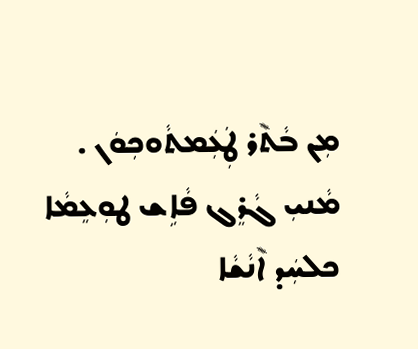ܡܼܢ ܒܵܬ݉ܪ ܛܲܥܲܡܬܵܘܟܼܘܿܢ .
ܡܵܢܝܼ ܓܵܪܸܓ ܦܵܐܹܫ ܛܘܼܥܸܡܵܐ
ܟܠܚܲܕ ܐ݉ܢܵܫܵܐ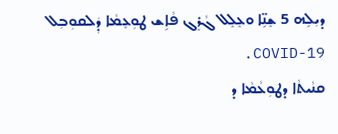ܕܝܼܠܹܗ 5 ܫܸܢܹ̈ܐ ܘܥܸܠܸܠ ܓܵܪܸܓ ܦܵܐܹܫ ܛܘܼܥܸܡܵܐ ܕܲܠܩܘܼܒܼܠ COVID-19.
ܩܢܵܝܬܵܐ ܕܛܘܼܥܵܡܵܐ ܕ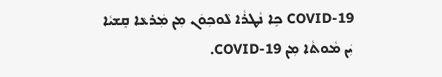COVID-19 ܟܹܐ ܢܵܛܪܵܐ ܠܵܘܟܼܘܿܢ ܡܼܢ ܡܲܪܥܵܐ ܩܸܫܝܵܐ ܝܲܢ ܡܵܘܬܵܐ ܡܼܢ COVID-19.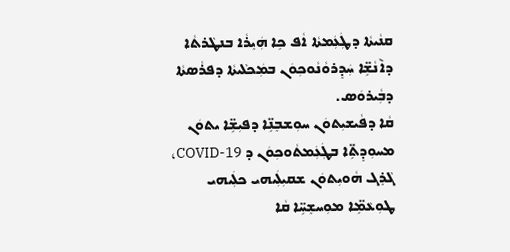ܩܢܵܝܬܵܐ ܕܛܲܥܲܡܬܵܐ ܐܵܦ ܟܹܐ ܗܲܝܸܪܵܐ ܒܢܛܵܪܬܵܐ ܕܐ݉ܢܵܫܹ̈ܐ ܚܲܕܸܪܘܵܢܵܘܟܼܘܿܢ ܒܡܲܟܠܵܝܬܵܐ ܕܦܪܵܣܬܵܐ ܕܒܼܵܝܪܘܿܣ.
ܩܵܐ ܕܦܵܝܫܝܼܬܘܿܢ ܚܘܼܫܒܸܢܹ̈ܐ ܕܦܝܼܫܹ̈ܐ ܝܬܘܿܢ ܡܚܘܼܕܸܬܹ̈ܐ ܒܛܲܥܲܡܬܵܘܟܼܘܿܢ ܕ COVID-19، ܓܵܪܸܓ ܗܵܘܝܼܬܘܿܢ ܫܩܝܼܠܲܝܗܝ ܟܠܲܝܗܝ ܛܘܼܥܵܡܹ̈ܐ ܡܘܼܚܫܸܚܹ̈ܐ ܩܵܐ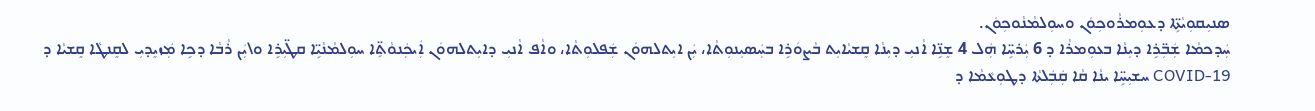ܣܢܝܼܩܘܼܝܵܬܹ̈ܐ ܕܥܘܼܡܪܵܘܟܼܘܿܢ ܘܚܘܼܠܡܵܢܵܘܟܼܘܿܢ.
ܚܲܕܟܡܵܐ ܫܲܒܼ̈ܪܹܐ ܕܝܼܢܵܐ ܒܥܘܼܡܪܵܐ ܕ 6 ܝܲܪܚܹ̈ܐ ܗܲܠ 4 ܫܸܢܹ̈ܐ ܐܵܢܝܼ ܕܝܼܢܵܐ ܩܸܫܝܵܐܝܼܬ ܒܵܨܘܿܪܹܐ ܒܚܲܣܝܼܢܘܼܬܵܐ، ܝܲܢ ܐܝܼܬܠܗܘܿܢ ܫܲܦܠܘܼܬܵܐ، ܘܐܵܦ ܐܵܢܝܼ ܕܐܝܼܬܠܗܘܿܢ ܐܲܝܟܲܢܘܵܬܹ̈ܐ ܚܘܼܠܡܵܢܵܝܹ̈ܐ ܩܛ̈ܝܼܪܹܐ ܘ\ܝܲܢ ܪܵܒܵܐ ܕܟܹܐ ܡܲܙܝܸܕܝܼ ܠܩܸܢܛܵܐ ܩܸܫܝܵܐ ܕ COVID-19 ܚܫܝܼܚܹ̈ܐ ܝܢܵܐ ܩܵܐ ܩܲܒܲܠܬܵܐ ܕܛܘܼܥܵܡܵܐ ܕ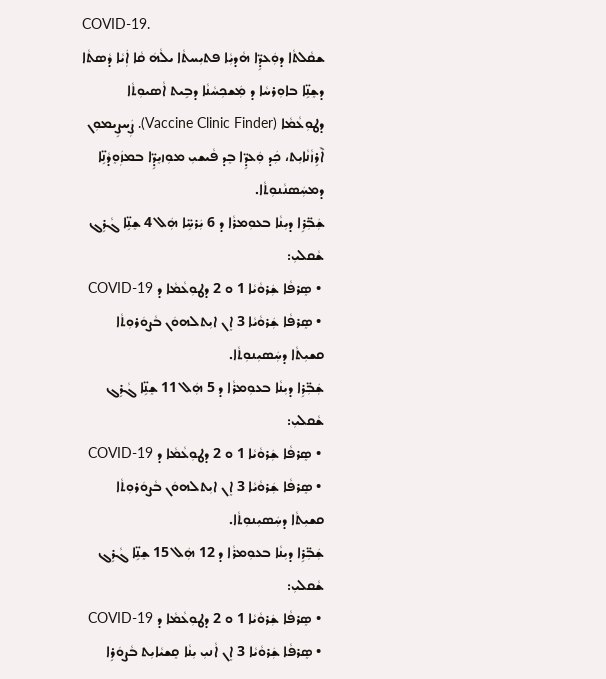COVID-19.
ܫܩܵܠܬܵܐ ܕܘܲܥܕܹ̈ܐ ܗܵܕܝܼܵܐ ܦܬܝܼܚܬܵܐ ܝܠܵܗܿ ܩܵܐ ܐܲܝܵܐ ܕܵܣܬܵܐ ܕܫܸܢܹ̈ܐ ܒܐܘܼܪܚܵܐ ܕ ܡܲܫܟܼܚܵܢܵܐ ܕܒܹܝܬ ܐܵܣܝܘܼܬܵܐ ܕܛܘܼܥܵܡܵܐ (Vaccine Clinic Finder). ܨܲܚܨܹܝܡܘܼܢ ܐ݉ܪܹܙܵܢܵܐܝܼܬ، ܟܲܕ ܘܲܥܕܹ̈ܐ ܒܸܕ ܦܵܝܫܝܼ ܡܘܼܙܝܸܕܹ̈ܐ ܒܡܙܲܘܸܕܵܢܹ̈ܐ ܕܡܚܲܣܢܵܢܘܼܬܵܐ.
ܫܲܒܼ̈ܪܹܐ ܕܝܼܢܵܐ ܒܥܘܼܡܪܵܐ ܕ 6 ܝܲܪܚܹ̈ܐ ܗܲܠ 4 ܫܸܢܹ̈ܐ ܓܵܪܹܓ ܫܵܩܠܝܼ:
 • ܣܸܪܦܵܐ ܫܲܪܘܵܝܵܐ 1 ܘ 2 ܕܛܘܼܥܵܡܵܐ ܕ COVID-19
 • ܣܸܪܦܵܐ ܫܲܪܘܵܝܵܐ 3 ܐܸܢ ܐܝܼܬܠܗܘܿܢ ܒܵܨܘܿܪܘܼܬܵܐ ܩܫܝܼܬܵܐ ܕܚܲܣܝܼܢܘܼܬܵܐ.
ܫܲܒܼ̈ܪܹܐ ܕܝܼܢܵܐ ܒܥܘܼܡܪܵܐ ܕ 5 ܗܲܠ 11 ܫܸܢܹ̈ܐ ܓܵܪܹܓ ܫܵܩܠܝܼ:
 • ܣܸܪܦܵܐ ܫܲܪܘܵܝܵܐ 1 ܘ 2 ܕܛܘܼܥܵܡܵܐ ܕ COVID-19
 • ܣܸܪܦܵܐ ܫܲܪܘܵܝܵܐ 3 ܐܸܢ ܐܝܼܬܠܗܘܿܢ ܒܵܨܘܿܪܘܼܬܵܐ ܩܫܝܼܬܵܐ ܕܚܲܣܝܼܢܘܼܬܵܐ.
ܫܲܒܼ̈ܪܹܐ ܕܝܼܢܵܐ ܒܥܘܼܡܪܵܐ ܕ 12 ܗܲܠ 15 ܫܸܢܹ̈ܐ ܓܵܪܹܓ ܫܵܩܠܝܼ:
 • ܣܸܪܦܵܐ ܫܲܪܘܵܝܵܐ 1 ܘ 2 ܕܛܘܼܥܵܡܵܐ ܕ COVID-19
 • ܣܸܪܦܵܐ ܫܲܪܘܵܝܵܐ 3 ܐܸܢ ܐܵܢܝܼ ܝܼܢܵܐ ܩܸܫܝܵܐܝܼܬ ܒܵܨܘܿܪܹܐ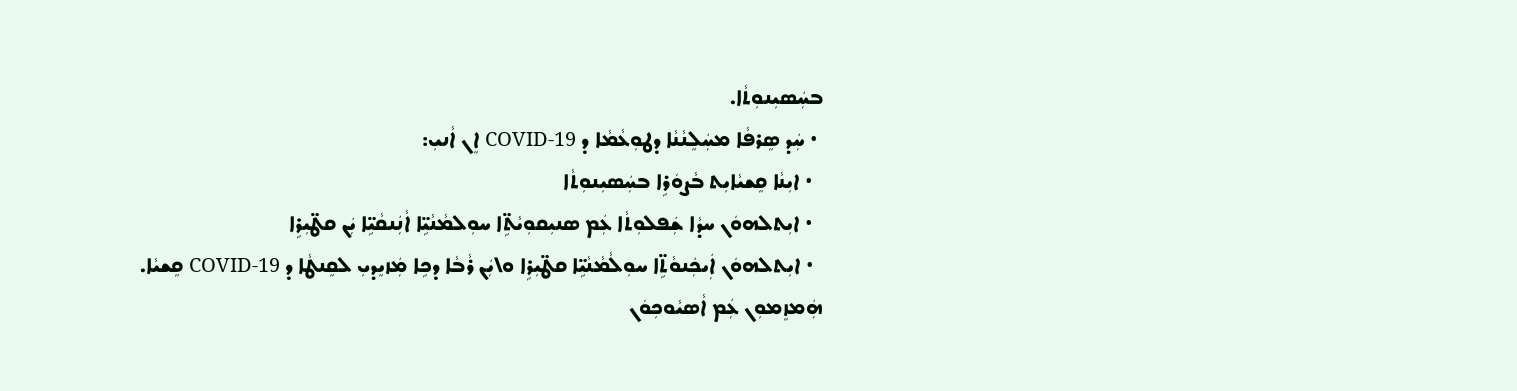ܒܚܲܣܝܼܢܘܼܬܵܐ.
 • ܚܲܕ ܣܸܪܦܵܐ ܡܚܲܠܸܢܵܢܵܐ ܕܛܘܼܥܵܡܵܐ ܕ COVID-19 ܐܸܢ ܐܵܢܝܼ:
  • ܐܝܼܢܵܐ ܩܸܫܝܵܐܝܼܬ ܒܵܨܘܿܪܹܐ ܒܚܲܣܝܼܢܘܼܬܵܐ
  • ܐܝܼܬܠܗܘܿܢ ܚܕܵܐ ܫܲܦܠܘܼܬܵܐ ܥܲܡ ܣܢܝܼܩܘܼܝܵܬܹ̈ܐ ܚܘܼܠܡܵܢܵܝܹ̈ܐ ܐܵܢܲܢܩܵܝܹ̈ܐ ܝܲܢ ܩܛ̈ܝܼܪܹܐ
  • ܐܝܼܬܠܗܘܿܢ ܐܲܝܟܲܢܘܵܬܹ̈ܐ ܚܘܼܠܵܡܵܢܵܝܹ̈ܐ ܩܛ̈ܝܼܪܹܐ ܘ\ܝܲܢ ܪܵܒܵܐ ܕܟܹܐ ܡܲܙܝܸܕܝܼ ܠܩܸܢܛܵܐ ܕ COVID-19 ܩܸܫܝܵܐ.
ܗܲܡܙܸܡܘܼܢ ܥܲܡ ܐܵܣܝܵܘܟܼܘܿܢ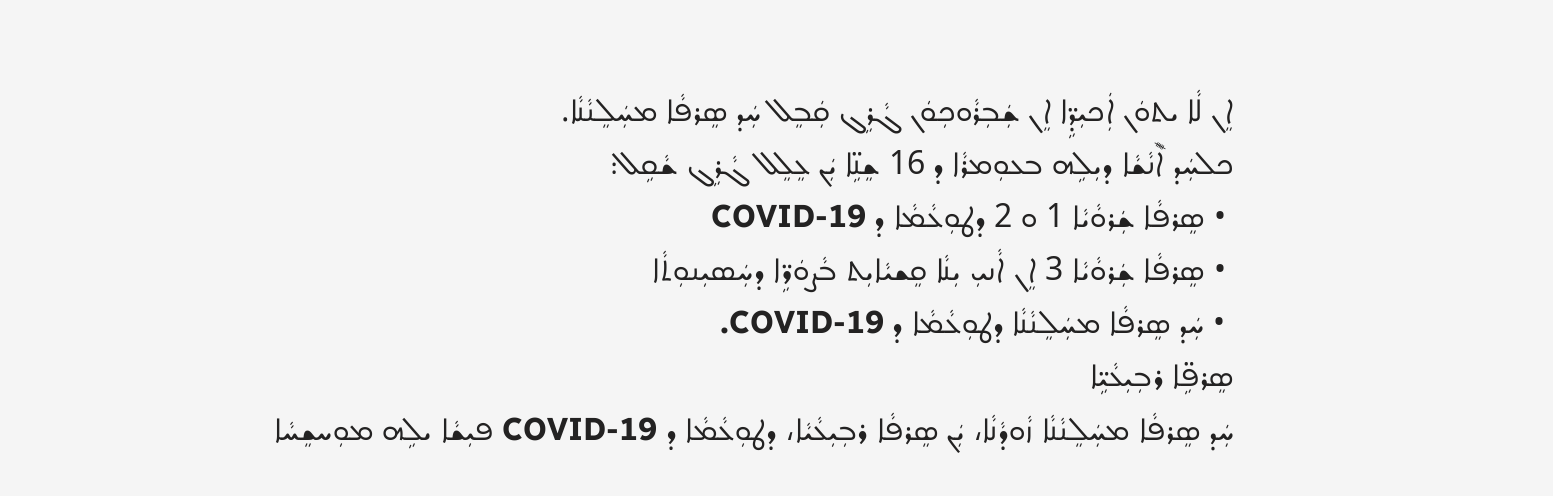ܐܸܢ ܠܵܐ ܝܬܘܿܢ ܐܲܟܝܼܕܹ̈ܐ ܐܸܢ ܫܲܒܼܪܵܘܟܼܘܿܢ ܓܵܪܹܓ ܩܲܒܸܠ ܚܲܕ ܣܸܪܦܵܐ ܡܚܲܠܸܢܵܢܵܐ.
ܟܠܚܲܕ ܐ݉ܢܵܫܵܐ ܕܝܼܠܹܗ ܒܥܘܼܡܪܵܐ ܕ 16 ܫܸܢܹ̈ܐ ܝܲܢ ܥܸܠܸܠ ܓܵܪܹܓ ܫܵܩܹܠ:
 • ܣܸܪܦܵܐ ܫܲܪܘܵܝܵܐ 1 ܘ 2 ܕܛܘܼܥܵܡܵܐ ܕ COVID-19
 • ܣܸܪܦܵܐ ܫܲܪܘܵܝܵܐ 3 ܐܸܢ ܐܵܢܝܼ ܝܼܢܵܐ ܩܸܫܝܵܐܝܼܬ ܒܵܨܘܿܪܹ̈ܐ ܕܚܲܣܝܼܢܘܼܬܵܐ
 • ܚܲܕ ܣܸܪܦܵܐ ܡܚܲܠܸܢܵܢܵܐ ܕܛܘܼܥܵܡܵܐ ܕ COVID-19.
ܣܸܪܦܹ̈ܐ ܪܒܼܝܼܥܵܝܹ̈ܐ
ܚܲܕ ܣܸܪܦܵܐ ܡܚܲܠܸܢܵܢܵܐ ܙܵܘܕܵܢܵܐ، ܝܲܢ ܣܸܪܦܵܐ ܪܒܼܝܼܥܵܝܵܐ، ܕܛܘܼܥܵܡܵܐ ܕ COVID-19 ܦܝܼܫܵܐ ܝܠܹܗ ܡܘܼܚܫܸܚܵܐ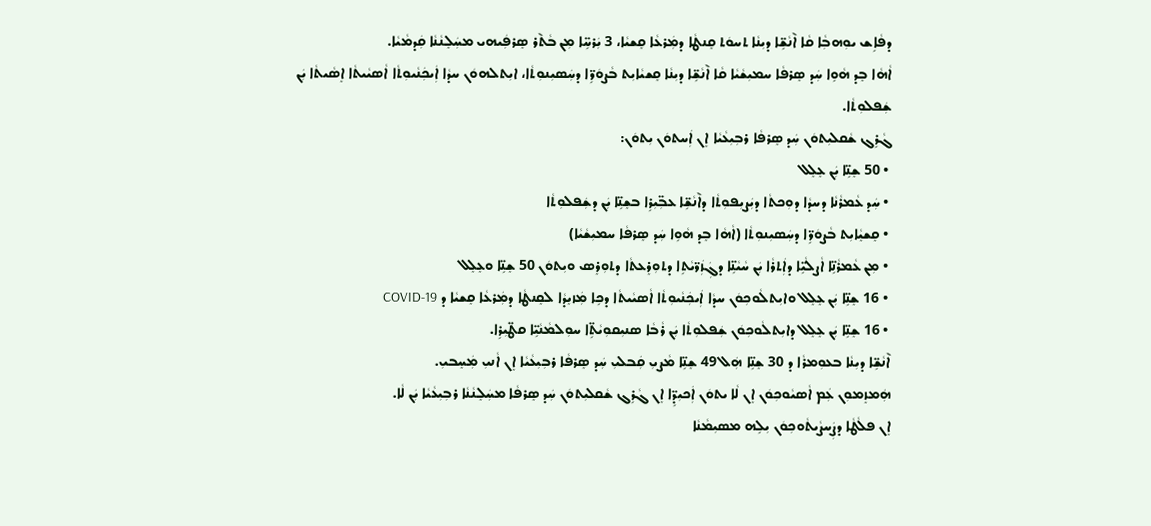ܕܦܵܐܹܫ ܝܘܼܗܒܼܵܐ ܩܵܐ ܐ݉ܢܵܫܹ̈ܐ ܕܝܼܢܵܐ ܬܚܘܿܬ ܩܸܢܛܵܐ ܕܡܲܪܥܵܐ ܩܸܫܝܵܐ، 3 ܝܲܪܚܹ̈ܐ ܡܼܢ ܒܵܬ݉ܪ ܣܸܪܦܲܝܗܝ ܡܚܲܠܸܢܵܢܵܐ ܩܲܕܡܵܝܵܐ.
ܐܵܗܵܐ ܒܸܕ ܗܵܘܹܐ ܚܲܕ ܣܸܪܦܵܐ ܚܡܝܼܫܵܝܵܐ ܩܵܐ ܐ݉ܢܵܫܹ̈ܐ ܕܝܼܢܵܐ ܩܸܫܝܵܐܝܼܬ ܒܵܨܘܿܪܹ̈ܐ ܕܚܲܣܝܼܢܘܼܬܵܐ، ܐܝܼܬܠܗܘܿܢ ܚܕܵܐ ܐܲܝܟܲܢܵܝܘܼܬܵܐ ܐܵܣܝܵܝܬܵܐ ܐܸܣܵܝܬܵܐ ܝܲܢ ܫܲܦܠܘܼܬܵܐ.
ܓܵܪܹܓ ܫܵܩܠܝܼܬܘܿܢ ܚܲܕ ܣܸܪܦܵܐ ܪܒܼܝܼܥܵܝܵܐ ܐܸܢ ܐܲܚܬܘܿܢ ܝܼܬܘܿܢ:
 • 50 ܫܸܢܹ̈ܐ ܝܲܢ ܥܸܠܸܠ
 • ܚܲܕ ܥܵܡܪܵܢܵܐ ܕܚܕܵܐ ܕܘܼܟܬܵܐ ܕܝܲܨܝܼܦܘܼܬܵܐ ܕܐ݉ܢܵܫܹ̈ܐ ܥܒܼ̈ܝܼܪܹܐ ܒܫܸܢܹ̈ܐ ܝܲܢ ܕܫܲܦܠܘܼܬܵܐ
 • ܩܸܫܝܸܵܐܝܼܬ ܒܵܨܘܿܪܹ̈ܐ ܕܚܲܣܝܼܢܘܼܬܵܐ (ܐܵܗܵܐ ܒܸܕ ܗܵܘܹܐ ܚܲܕ ܣܸܪܦܵܐ ܚܡܝܼܫܵܝܵܐ)
 • ܡܼܢ ܥܵܡܪܵܢܹ̈ܐ ܐܵܨܠܵܝܹ̈ܐ ܕܐܲܬܪܵܐ ܝܲܢ ܚܵܝܵܢܹ̈ܐ ܕܓܲܙܲܪ̈ܝܵܬܹܐ ܕܬܘܼܪܸܥܬܵܐ ܕܬܘܼܪܸܣ ܘܝܼܬܘܿܢ 50 ܫܸܢܹ̈ܐ ܘܥܸܠܸܠ
 • 16 ܫܸܢܹ̈ܐ ܝܲܢ ܥܸܠܸܠ ܘܐܝܼܬܠܵܘܟܼܘܿܢ ܚܕܵܐ ܐܲܝܟܲܢܵܝܘܼܬܵܐ ܐܵܣܝܵܝܬܵܐ ܕܟܹܐ ܡܲܙܝܸܕܵܐ ܠܩܸܢܛܵܐ ܕܡܲܪܥܵܐ ܩܸܫܝܵܐ ܕ COVID-19
 • 16 ܫܸܢܹ̈ܐ ܝܲܢ ܥܸܠܸܠ ܕܐܝܼܬܠܵܘܟܼܘܿܢ ܫܲܦܠܘܼܬܵܐ ܝܲܢ ܪܵܒܵܐ ܣܢܝܼܩܘܼܝܵܬܹ̈ܐ ܚܘܼܠܡܵܢܵܝܹ̈ܐ ܩܛ̈ܝܼܪܹܐ.
ܐ݉ܢܵܫܹ̈ܐ ܕܝܼܢܵܐ ܒܥܘܼܡܪܵܐ ܕ 30 ܫܸܢܹ̈ܐ ܗܲܠ 49 ܫܸܢܹ̈ܐ ܡܵܨܝܼ ܩܲܒܠܝܼ ܚܲܕ ܣܸܪܦܵܐ ܪܒܼܝܼܥܵܝܵܐ ܐܸܢ ܐܵܢܝܼ ܡܲܚܸܒܝܼ.
ܗܲܡܙܸܡܘܼܢ ܥܲܡ ܐܵܣܝܵܘܟܼܘܿܢ ܐܸܢ ܠܵܐ ܝܬܘܿܢ ܐܲܟܝܼܕܹ̈ܐ ܐܸܢ ܓܵܪܹܓ ܫܵܩܠܝܼܬܘܿܢ ܚܲܕ ܣܸܪܦܵܐ ܡܚܲܠܸܢܵܢܵܐ ܪܒܼܝܼܥܵܝܵܐ ܝܲܢ ܠܵܐ.
ܐܸܢ ܦܠܵܛܵܐ ܕܨܲܚܨܵܝܬܵܘܟܼܘܿܢ ܝܼܠܹܗ ܡܣܝܼܡܵܢܵܐ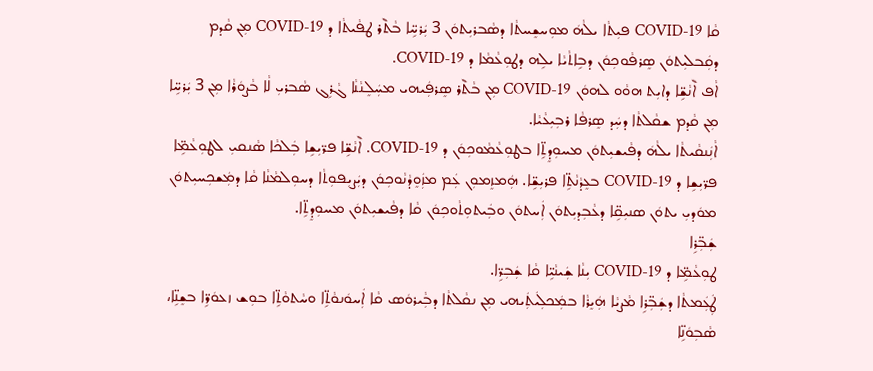ܩܵܐ COVID-19 ܦܝܼܬܵܐ ܝܠܵܗܿ ܡܘܼܚܫܸܚܬܵܐ ܕܣܵܒܪܝܼܬܘܿܢ 3 ܝܲܪܚܹ̈ܐ ܒܵܬ݉ܪ ܛܦܵܝܬܵܐ ܕ COVID-19 ܡܼܢ ܩܵܕܡ ܕܩܲܒܠܝܼܬܘܿܢ ܣܸܪܦܵܘܟܼܘܿܢ ܕܒܹܐܬܵܝܵܐ ܝܠܹܗ ܕܛܘܼܥܵܡܵܐ ܕ COVID-19.
ܐܵܦ ܐ݉ܢܵܫܹ̈ܐ ܕܐܝܼܬ ܗܘܵܘ ܠܗܘܿܢ COVID-19 ܡܼܢ ܒܵܬ݉ܪ ܣܸܪܦܲܝܗܝ ܡܚܲܠܸܢܵܢܵܐ ܓܵܪܹܓ ܣܵܒܪܝܼ ܠܵܐ ܒܵܨܘܿܪܵܐ ܡܼܢ 3 ܝܲܪܚܹ̈ܐ ܡܼܢ ܩܵܕܡ ܫܩܵܠܬܵܐ ܕܚܲܕ ܣܸܪܦܵܐ ܪܒܼܝܼܥܵܝܵܐ.
ܐܵܢܲܢܩܵܝܬܵܐ ܝܠܵܗܿ ܕܦܵܝܫܝܼܬܘܿܢ ܡܚܘܼܕܸܬܹ̈ܐ ܒܛܘܼܥܵܡܵܘܟܼܘܿܢ ܕ COVID-19. ܐ݉ܢܵܫܹ̈ܐ ܦܪ̈ܝܼܫܹܐ ܒܲܠܟܵܐ ܣܵܢܩܝܼ ܠܛܘܼܥܵܡܹ̈ܐ ܦܪ̈ܝܼܫܹܐ ܕ COVID-19 ܒܥܸܕܵܢܵܬܹ̈ܐ ܦܪܝܼܫܹ̈ܐ. ܗܲܡܙܸܡܘܼܢ ܥܲܡ ܡܙܲܘܸܕܵܢܵܘܟܼܘܿܢ ܕܝܲܨܝܼܦܘܼܬܵܐ ܕܚܘܼܠܡܵܢܵܐ ܩܵܐ ܕܡܲܫܟܼܚܝܼܬܘܿܢ ܡܘܿܕܝܼ ܝܬܘܿܢ ܣܢܝܼܩܹ̈ܐ ܕܥܵܒܼܕܝܼܬܘܿܢ ܐܲܚܬܘܿܢ ܘܒܲܝܬܘܼܬܵܘܟܼܘܿܢ ܩܵܐ ܕܦܵܝܫܝܼܬܘܿܢ ܡܚܘܼܕܸܬܹ̈ܐ.
ܫܲܒܼ̈ܪܹܐ
ܛܘܼܥܵܡܹ̈ܐ ܕ COVID-19 ܝܼܢܵܐ ܫܲܝܢܵܝܹ̈ܐ ܩܵܐ ܫܲܒܼܪܹ̈ܐ.
ܛܲܥܲܡܬܵܐ ܕܫܲܒܼ̈ܪܹܐ ܡܵܨܝܵܐ ܗܲܝܸܪܵܐ ܒܡܲܟܠܲܝܬܲܝܗܝ ܡܼܢ ܢܩܵܠܬܵܐ ܕܒܼܵܝܪܘܿܣ ܩܵܐ ܐܲܚܘܿܢܘܵܬܹ̈ܐ ܘܚܵܬܘܵܬܹ̈ܐ ܒܘܼܫ ܙܥܘܿܖܹ̈ܐ ܒܫܸܢܹ̈ܐ، ܣܵܒܼܘܿܢܹ̈ܐ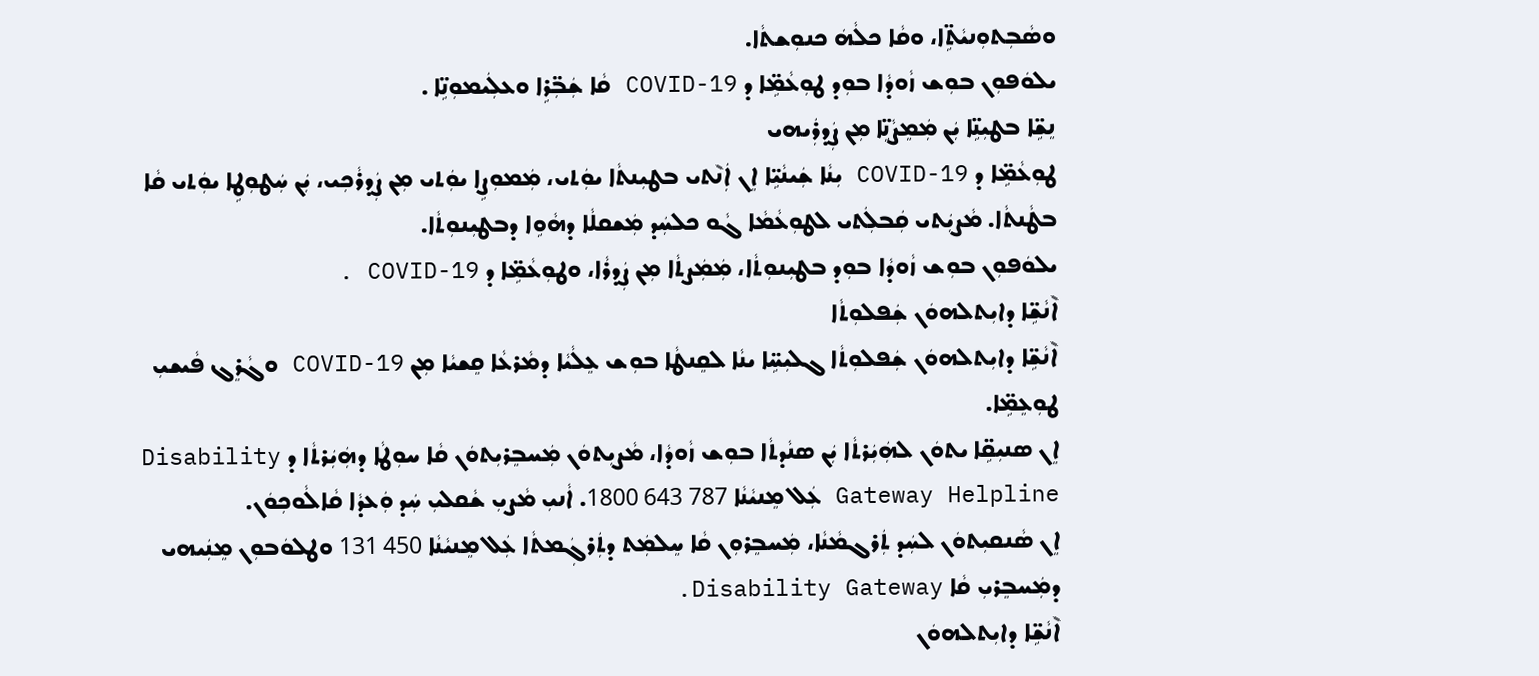ܘܣܵܒܼܬܘܼܢܝܵܬܹ̈ܐ، ܘܩܵܐ ܟܠܵܗܿ ܟܢܘܼܫܬܵܐ.
ܝܠܘܿܦܘܼܢ ܒܘܼܫ ܙܵܘܕܵܐ ܒܘܼܕ ܛܘܼܥܵܡܹ̈ܐ ܕ COVID-19 ܩܵܐ ܫܲܒܼ̈ܪܹܐ ܘܥܠܲܝܡܘܼܢܹ̈ܐ .
ܢܸܫܹ̈ܐ ܒܛܝܼܢܹ̈ܐ ܝܲܢ ܡܲܡܸܨܵܢܹ̈ܐ ܡܼܢ ܨܲܕܪܲܝܗܝ
ܛܘܼܥܵܡܹ̈ܐ ܕ COVID-19 ܝܼܢܵܐ ܫܲܝܢܵܝܹ̈ܐ ܐܸܢ ܐܲܢ݉ܬܝ ܒܛܝܼܢܬܵܐ ܝܘܲܬܝ، ܡܲܡܘܼܨܹܐ ܝܘܲܬܝ ܡܼܢ ܨܲܕܪܵܟܼܝ، ܝܲܢ ܚܲܛܘܼܛܹܐ ܝܘܲܬܝ ܩܵܐ ܒܛܵܢܬܵܐ. ܡܵܨܝܲܬܝ ܩܲܒܠܲܬܝ ܠܛܘܼܥܵܡܵܐ ܓܵܘ ܟܠܚܲܕ ܡܲܫܩܠܵܐ ܕܗܵܘܹܐ ܕܒܛܝܼܢܘܼܬܵܐ.
ܝܠܘܿܦܘܼܢ ܒܘܼܫ ܙܵܘܕܵܐ ܒܘܼܕ ܒܛܝܼܢܘܼܬܵܐ، ܡܲܡܲܨܬܵܐ ܡܼܢ ܨܲܕܪܵܐ، ܘܛܘܼܥܵܡܹ̈ܐ ܕ COVID-19 .
ܐ݉ܢܵܫܹ̈ܐ ܕܐܝܼܬܠܗܘܿܢ ܫܲܦܠܘܼܬܵܐ
ܐ݉ܢܵܫܹ̈ܐ ܕܐܝܼܬܠܗܘܿܢ ܫܲܦܠܘܼܬܵܐ ܓܠܝܼܚܹ̈ܐ ܝܢܵܐ ܠܩܸܢܛܵܐ ܒܘܼܫ ܥܸܠܵܝܵܐ ܕܡܵܪܥܵܐ ܩܸܫܝܵܐ ܡܼܢ COVID-19 ܘܓܵܪܸܓ ܦܵܝܫܝܼ ܛܘܼܥܸܡܹ̈ܐ.
ܐܸܢ ܣܢܝܼܩܹ̈ܐ ܝܬܘܿܢ ܠܗܲܝܲܪܬܵܐ ܝܲܢ ܣܢܵܕܬܵܐ ܒܘܼܫ ܙܵܘܕܵܐ، ܡܵܨܝܼܬܘܿܢ ܡܲܚܒܸܪܝܼܬܘܿܢ ܩܵܐ ܚܘܼܛܵܐ ܕܗܲܝܲܪܬܵܐ ܕ Disability Gateway Helpline ܥܲܠ ܡܸܢܝܵܢܵܐ 787 643 1800. ܐܵܢܝܼ ܡܵܨܝܼ ܫܵܩܠܝܼ ܚܲܕ ܘܲܥܕܵܐ ܩܵܐܠܵܘܟܼܘܿܢ.
ܐܸܢ ܣܵܢܩܝܼܬܘܿܢ ܠܚܲܕ ܬܲܪܓܡܵܢܵܐ، ܡܲܚܒܸܪܘܼܢ ܩܵܐ ܚܸܠܡܲܬ ܕܬܲܪܓܲܡܬܵܐ ܥܲܠ ܡܸܢܝܵܢܵܐ 450 131 ܘܛܠܘܿܒܘܼܢ ܡܸܢܲܝܗܝ ܕܡܲܚܒܸܪܝܼ ܩܵܐ Disability Gateway.
ܐ݉ܢܵܫܹ̈ܐ ܕܐܝܼܬܠܗܘܿܢ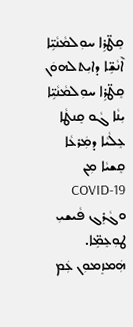ܩܸܛ̈ܪܹܐ ܚܘܼܠܡܵܢܵܝܹ̈ܐ
ܐ݉ܢܵܫܹ̈ܐ ܕܐܝܼܬܠܗܘܿܢ ܩܸܛ̈ܪܹܐ ܚܘܼܠܡܵܢܵܝܹ̈ܐ ܝܼܢܵܐ ܓܵܘ ܩܸܢܛܵܐ ܥܸܠܵܝܵܐ ܕܡܲܪܥܵܐ ܩܸܫܝܵܐ ܡܼܢ COVID-19 ܘܓܵܪܸܓ ܦܵܝܫܝܼ ܛܘܼܥܸܡܹ̈ܐ.
ܗܲܡܙܸܡܘܼܢ ܥܲܡ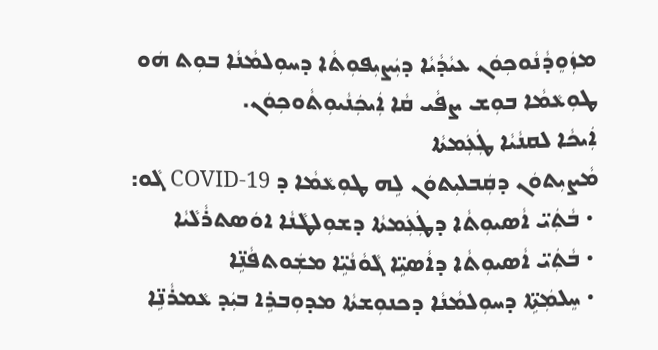ܡܙܲܘܸܕܵܢܵܘܟܼܘܿܢ ܥܝܵܕܵܝܵܐ ܕܝܲܨܝܼܦܘܼܬܵܐ ܕܚܘܼܠܡܵܢܵܐ ܒܘܼܬ ܗܿܘ ܛܘܼܥܵܡܵܐ ܒܘܼܫ ܨܦܵܝ ܩܵܐ ܐܲܝܟܲܢܵܝܘܼܬܵܘܟܼܘܿܢ.
ܐܲܝܟܵܐ ܠܩܢܵܝܵܐ ܛܲܥܲܡܬܵܐ
ܡܵܨܝܼܬܘܿܢ ܕܩܲܒܠܝܼܬܘܿܢ ܠܹܗ ܛܘܼܥܵܡܵܐ ܕ COVID-19 ܓܵܘ:
 • ܒܵܬܲܝ̈ ܐܵܣܝܘܼܬܵܐ ܕܛܲܥܲܡܬܵܐ ܕܫܘܼܠܛܵܢܵܐ ܐܘܿܣܬܪܵܠܵܝܵܐ
 • ܒܵܬܲܝ̈ ܐܵܣܝܘܼܬܵܐ ܕܐܵܣܝܹ̈ܐ ܓܵܘܵܢܵܝܹ̈ܐ ܡܫܲܘܬܦܵܢܹ̈ܐ
 • ܚܸܠܡܲܬܹ̈ܐ ܕܚܘܼܠܡܵܢܵܐ ܕܟܢܘܼܫܬܵܐ ܡܕܘܼܒܪܹܐ ܒܝܲܕ ܥܵܡܪܵܢܹ̈ܐ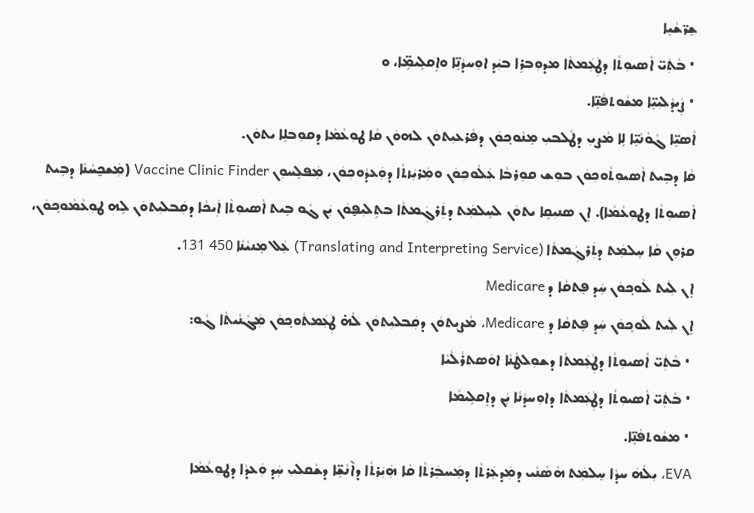ܫܸܪ̈ܫܵܝܹܐ
 • ܒܵܬܲܝ̈ ܐܵܣܝܘܼܬܵܐ ܕܛܲܥܲܡܬܵܐ ܡܕܘܼܒܪܹܐ ܒܝܲܕ ܐܘܼܚܕܵܢܹ̈ܐ ܘܐܸܩܠܹܝܡܹ̈ܐ، ܘ
 • ܨܲܝܕܵܠܝܼܝܹ̈ܐ ܡܫܵܘܬܦܵܢܹ̈ܐ.
ܐܵܣܝܹ̈ܐ ܓܵܘܵܢܵܝܹ̈ܐ ܠܹܐ ܡܵܨܝܼ ܕܛܵܠܒܝܼ ܡܸܢܵܘܟ݂ܘܿܢ ܕܦܵܪܥܝܼܬܘܿܢ ܠܗܘܿܢ ܩܵܐ ܛܘܼܥܵܡܵܐ ܕܩܘܼܒܠܹܐ ܝܬܘܿܢ.
ܩܵܐ ܕܒܹܝܬ ܐܵܣܝܘܼܬܵܘܟܼܘܿܢ ܒܘܼܫ ܩܘܼܪܒܵܐ ܥܲܠܵܘܟܼܘܿܢ ܘܡܲܪܝܲܙܬܵܐ ܕܘܲܥܕܵܘܟܼܘܿܢ، ܡܲܦܠܸܚܘܼܢ Vaccine Clinic Finder (ܡܲܫܟ̰ܚܵܢܵܐ ܕܒܹܝܬ ܐܵܣܝܘܼܬܵܐ ܕܛܘܼܥܵܡܵܐ). ܐܸܢ ܣܢܝܼܩܹܐ ܝܬܘܿܢ ܠܚܸܠܡܲܬ ܕܬܲܪܓܲܡܬܵܐ ܒܬܹܠܝܼܦ̮ܘܿܢ ܝܲܢ ܓܵܘ ܒܹܝܬ ܐܵܣܝܘܼܬܵܐ ܐܲܝܟܵܐ ܕܩܲܒܠܝܼܬܘܿܢ ܠܹܗ ܛܘܼܥܵܡܵܘܟ݂ܘܿܢ، ܩܪܘܼܢ ܩܵܐ ܚܸܠܡܲܬ ܕܬܲܪܓܲܡܬܵܐ (Translating and Interpreting Service) ܥܲܠ ܡܸܢܝܵܢܵܐ 450 131.
ܐܸܢ ܠܲܝܬ ܠܵܘܟ݂ܘܿܢ ܚܲܕ ܦܸܬܩܵܐ ܕ Medicare
ܐܸܢ ܠܲܝܬ ܠܵܘܟ݂ܘܿܢ ܚܲܕ ܦܸܬܩܵܐ ܕ Medicare، ܡܵܨܝܼܬܘܿܢ ܕܩܲܒܠܝܼܬܘܿܢ ܠܵܗ̇ ܛܲܥܲܡܬܵܘܟ݂ܘܿܢ ܡܲܓܵܢܵܝܬܵܐ ܓܵܘ:
 • ܒܵܬܲܝ̈ ܐܵܣܝܘܼܬܵܐ ܕܛܲܥܲܡܬܵܐ ܕܫܘܼܠܛܵܢܵܐ ܐܘܿܣܬܪܵܠܵܝܵܐ
 • ܒܵܬܲܝ̈ ܐܵܣܝܘܼܬܵܐ ܕܛܲܥܲܡܬܵܐ ܕܐܘܼܚܕܵܢܵܐ ܝܲܢ ܕܐܸܩܠܹܝܡܵܐ
 • ܡܫܵܘܬܦܵܢܹ̈ܐ.
EVA، ܝܼܠܵܗܿ ܚܕܵܐ ܚܸܠܡܲܬ ܗܵܣܵܢܵܝ ܕܡܲܕܥܲܪܬܵܐ ܕܡܲܚܒܲܪܬܵܐ ܩܵܐ ܗܲܝܲܪܬܵܐ ܕܐ݉ܢܵܫܹ̈ܐ ܕܫܵܩܠܝܼ ܚܲܕ ܘܲܥܕܵܐ ܕܛܘܼܥܵܡܵܐ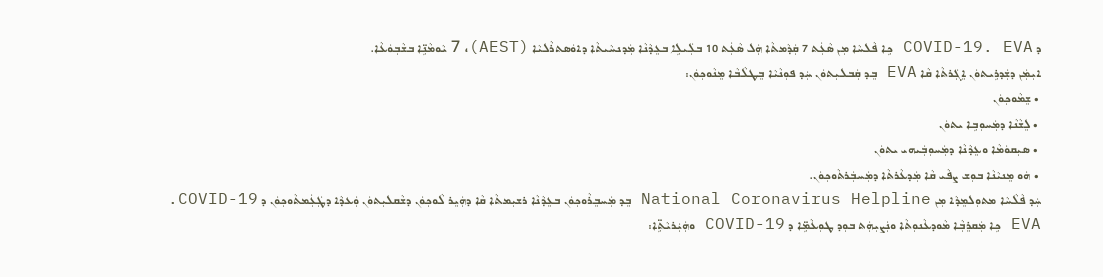ܕ COVID-19. EVA ܟܹܐ ܦܵܠܚܵܐ ܡܼܢ ܣܵܥܲܬ 7 ܩܲܕܵܡܬܵܐ ܗܲܠ ܣܵܥܲܬ 10 ܒܠܲܝܠܹܐ ܒܥܸܕܵܢܵܐ ܡܲܕܢܚܵܝܬܵܐ ܕܐܘܿܣܬܪܵܠܝܵܐ (AEST)، 7 ܝܵܘܡܵܢܹ̈ܐ ܒܫܵܒܼܘܿܥܵܐ.
ܐܝܼܡܲܢ ܕܫܲܕܪܹܝܬܘܿܢ ܐܸܓܲܪܬܵܐ ܩܵܐ EVA ܒܸܕ ܩܲܒܠܝܼܬܘܿܢ ܚܲܕ ܦܘܼܢܵܝܵܐ ܒܸܛܠܵܒܵܐ ܡܸܢܵܘܟܼܘܿܢ:
 • ܫܸܡܵܘܟܼܘܿܢ
 • ܠܸܫܵܢܵܐ ܕܡܲܚܘܼܒܹܐ ܝܬܘܿܢ
 • ܣܝܼܩܘܿܡܵܐ ܘܥܸܕܵܢܵܐ ܕܡܲܚܘܼܒܲܝܗܝ ܝܬܘܿܢ
 • ܗܿܘ ܡܸܢܝܵܢܵܐ ܒܘܼܫ ܨܦܵܝ ܩܵܐ ܡܲܕܥܵܪܬܵܐ ܕܡܲܚܒܲܪܬܵܘܟܼܘܿܢ.
ܚܲܕ ܦܵܠܵܚܵܐ ܡܬܘܼܠܡܸܕܵܐ ܡܼܢ National Coronavirus Helpline ܒܸܕ ܡܲܚܒܸܪܵܘܟܼܘܿܢ ܒܥܸܕܵܢܵܐ ܪܫܝܼܡܬܵܐ ܩܵܐ ܕܗܲܝܸܪ ܠܵܘܟܼܘܿܢ ܕܫܵܩܠܝܼܬܘܿܢ ܘܲܥܕܵܐ ܕܛܲܥܲܡܬܵܘܟܼܘܿܢ ܕ COVID-19.
EVA ܟܹܐ ܡܲܩܪܸܒܼܵܐ ܡܵܘܕܥܵܢܘܼܬܵܐ ܘܢܲܨܝܼܗܲܬ ܒܘܼܕ ܛܘܼܥܵܡܹ̈ܐ ܕ COVID-19 ܘܗܲܝܲܪܝܵܬܹ̈ܐ: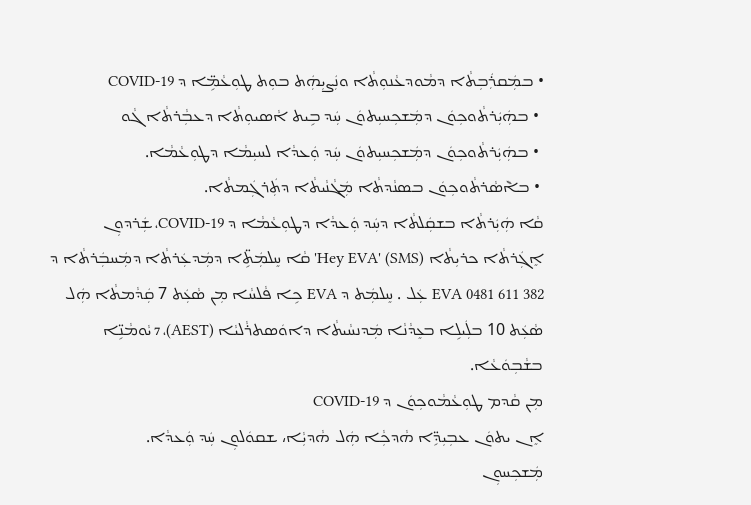• ܒܡܲܩܪܲܒܼܬܵܐ ܕܡܵܘܕܥܵܢܘܼܬܵܐ ܘܢܲܨܝܼܗܲܬ ܒܘܼܬ ܛܘܼܥܵܡܹ̈ܐ ܕ COVID-19
 • ܒܗܲܝܲܪܬܵܘܟܼܘܿܢ ܕܡܲܫܟܼܚܝܼܬܘܿܢ ܚܲܕ ܒܹܝܬ ܐܵܣܝܘܼܬܵܐ ܕܥܒܼܵܪܬܵܐ ܓܵܘ
 • ܒܗܲܝܲܪܬܵܘܟܼܘܿܢ ܕܡܲܫܟܼܚܝܼܬܘܿܢ ܚܲܕ ܘܲܥܕܵܐ ܠܚܝܼܡܵܐ ܕܛܘܼܥܵܡܵܐ.
 • ܒܐ݉ܣܵܪܬܵܘܟܼܘܿܢ ܒܣܢܵܕܬܵܐ ܡܲܓܵܢܵܝܬܵܐ ܕܬܲܪܓܲܡܬܵܐ.
ܩܵܐ ܗܲܝܲܪܬܵܐ ܒܫܩܲܠܬܵܐ ܕܚܲܕ ܘܲܥܕܵܐ ܕܛܘܼܥܵܡܵܐ ܕ COVID-19، ܫܲܪܕܘܼܢ ܐܸܓܲܪܬܵܐ ܟܪܝܼܬܵܐ (SMS) 'Hey EVA' ܩܵܐ ܚܸܠܡܲܬܹ̈ܐ ܕܡܲܕܥܲܪܬܵܐ ܕܡܲܚܒܲܪܬܵܐ ܕ EVA 0481 611 382 ܥܲܠ . ܚܸܠܡܲܬ ܕ EVA ܟܹܐ ܦܵܠܚܵܐ ܡܼܢ ܣܵܥܲܬ 7 ܩܲܕܵܡܬܵܐ ܗܲܠ ܣܵܥܲܬ 10 ܒܠܲܝܠܹܐ ܒܥܸܕܵܢܵܐ ܡܲܕܢܚܵܝܬܵܐ ܕܐܘܿܣܬܪܵܠܝܵܐ (AEST)، 7 ܝܵܘܡܵܢܹ̈ܐ ܒܫܵܒܼܘܿܥܵܐ.
ܡܼܢ ܩܵܕܡ ܛܘܼܥܵܡܵܘܟܼܘܿܢ ܕ COVID-19
ܐܸܢ ܝܬܘܿܢ ܥܒܼܝܼܕܹ̈ܐ ܗܵܕܟܼܵܐ ܗܲܠ ܗܵܕܝܼܵܐ، ܫܩܘܿܠܘܼܢ ܚܲܕ ܘܲܥܕܵܐ.
ܡܲܫܟܼܚܘܼܢ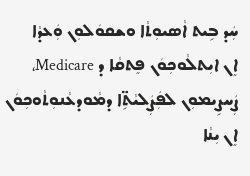ܚܲܕ ܒܹܝܬ ܐܵܣܝܘܼܬܵܐ ܘܫܩܘܿܠܘܼܢ ܘܲܥܕܵܐ
ܐܸܢ ܐܝܼܬܠܵܘܟܼܘܿܢ ܦܸܬܩܵܐ ܕ Medicare، ܨܲܚܨܹܝܡܘܼܢ ܠܦܲܨܲܠܝܵܬܹ̈ܐ ܕܡܵܘܕܥܵܢܘܼܬܵܘܟܼܘܿܢ ܐܸܢ ܝܼܢܵܐ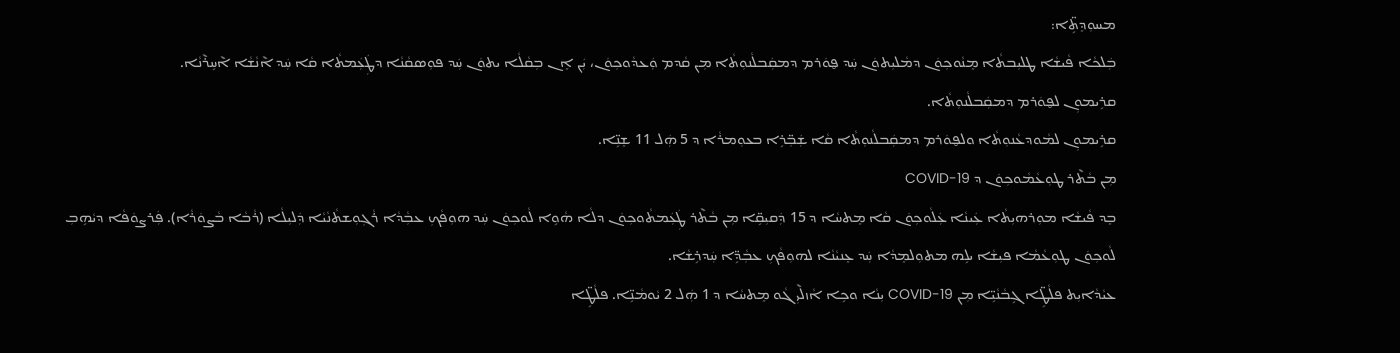ܡܚܘܼܕܸܬܹ̈ܐ:
ܒܲܠܟܵܐ ܦܵܝܫܵܐ ܛܠܝܼܒܬܵܐ ܡܸܢܵܘܟܼܘܿܢ ܕܡܵܠܝܼܬܘܿܢ ܚܲܕ ܦ̮ܘܿܪܡ ܕܡܩܲܒܠܵܢܘܼܬܵܐ ܡܼܢ ܩܵܕܡ ܘܲܥܕܵܘܟܼܘܿܢ، ܝܲܢ ܐܸܢ ܒܼܩܵܠܵܐ ܝܬܘܿܢ ܚܲܕ ܦܘܼܣܩܵܢܵܐ ܕܛܲܥܲܡܬܵܐ ܩܵܐ ܚܲܕ ܐ݉ܢܵܫܵܐ ܐ݉ܚܹܪ݉ܢܵܐ.
ܩܪܹܝܡܘܼܢ ܠܦ̮ܘܿܪܡ ܕܡܩܲܒܠܵܢܘܼܬܵܐ.
ܩܪܹܝܡܘܼܢ ܠܡܵܘܕܥܵܢܘܼܬܵܐ ܘܠܦ̮ܘܿܪܡ ܕܡܩܲܒܠܵܢܘܼܬܵܐ ܩܵܐ ܫܲܒܼ̈ܪܹܐ ܒܥܘܼܡܪܵܐ ܕ 5 ܗܲܠ 11 ܫܸܢܹ̈ܐ.
ܡܼܢ ܒܵܬ݉ܪ ܛܘܼܥܵܡܵܘܟܼܘܿܢ ܕ COVID-19
ܒܸܕ ܦܵܝܫܵܐ ܡܘܼܪܗܝܼܬܵܐ ܥܲܝܢܵܐ ܥܲܠܵܘܟܼܘܿܢ ܩܵܐ ܡܸܬܚܵܐ ܕ 15 ܕܲܩܝܼܩܹ̈ܐ ܡܼܢ ܒܵܬ݉ܪ ܛܲܥܲܡܬܵܘܟܼܘܿܢ ܕܠܵܐ ܗܵܘܹܐ ܠܵܘܟܼܘܿܢ ܚܲܕ ܗܘܼܦܵܟܼ ܥܒܼܵܕܵܐ ܪܵܓܼܘܼܫܬܵܢܵܝܵܐ ܕܲܠܝܼܠܵܐ (ܪܵܒܵܐ ܒܵܨܘܿܪܵܐ). ܦܲܪܨܘܿܦܵܐ ܕܝܵܗܹܒܼ ܠܵܘܟܼܘܿܢ ܛܘܼܥܵܡܵܐ ܦܝܼܫܵܐ ܝܠܹܗ ܡܬܘܼܠܡܸܕܵܐ ܚܲܕ ܥܸܢܝܵܢܵܐ ܠܗܘܼܦܵܟܼ ܥܒܼܵܕܹ̈ܐ ܚܲܕܪܹܫܵܐ.
ܥܝܵܕܵܐܝܼܬ ܦܠܵܛܹ̈ܐ ܓܹܒܵܢܵܝܹ̈ܐ ܡܼܢ COVID-19 ܝܼܢܵܐ ܘܟܹܐ ܐܵܙܠ݉ܝܼ ܓܵܘ ܡܸܬܚܵܐ ܕ 1 ܗܲܠ 2 ܝܵܘܡܵܢܹ̈ܐ. ܦܠܵܛܹ̈ܐ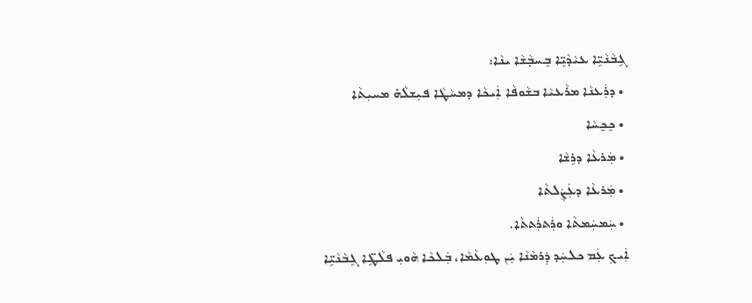ܓܹܒܵܢܵܝܹ̈ܐ ܥܝܵܕܵܝܹ̈ܐ ܒܸܚܒ݂ܵܫܵܐ ܝܢܵܐ:
 • ܕܪܲܥܢܵܐ ܡܪܵܥܝܵܐ ܒܫܵܘܦܵܐ ܐܲܝܟܵܐ ܕܡܚܵܛܵܐ ܦܝܼܫܠܵܗ̇ ܡܚܝܼܬܵܐ
 • ܟܸܟ̰ܚܵܐ
 • ܡܲܪܥܵܐ ܕܪܹܫܵܐ
 • ܡܲܪܥܵܐ ܕܥܲܨܲܠܬܵܐ
 • ܚܲܡܚܲܡܬܵܐ ܘܪܲܬܪܲܬܬܵܐ.
ܐܲܝܟܼ ܥܲܡ ܟܠܚܲܕ ܕܲܪܡܵܢܵܐ ܝܲܢ ܛܘܼܥܵܡܵܐ، ܒܲܠܟܵܐ ܗܵܘܝܼ ܦܠܵܛܹ̈ܐ ܓܹܒܵܢܵܝܹ̈ܐ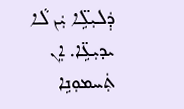ܕܲܠܝܼܠܹ̈ܐ ܝܲܢ ܠܵܐ ܝܕܝܼܥܹ̈ܐ. ܐܸܢ ܬܲܚܡܘܼܢܹܐ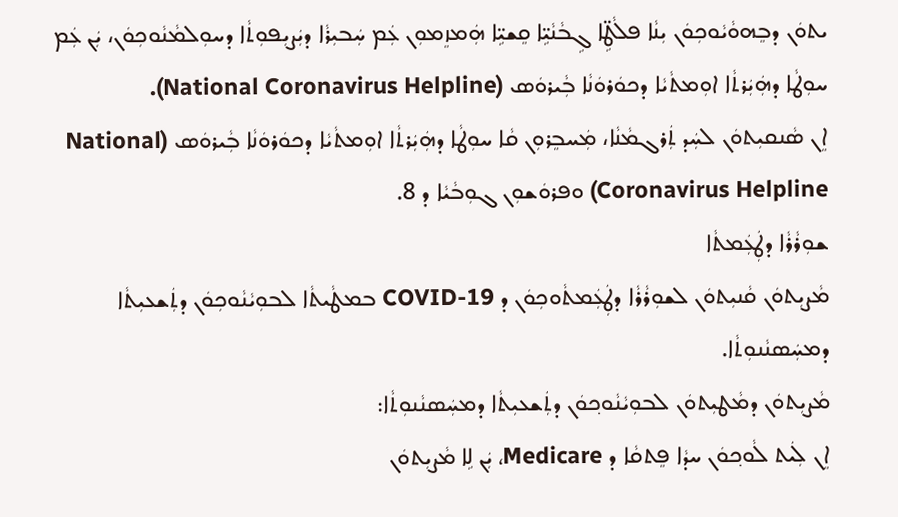ܝܬܘܿܢ ܕܒܸܗܘܵܝܵܘܟܼܘܿܢ ܝܼܢܵܐ ܦܠܵܛܹ̈ܐ ܓܹܒܵܢܵܝܹ̈ܐ ܩܸܫܝܹ̈ܐ ܗܲܡܙܸܡܘܼܢ ܥܲܡ ܚܲܒܝܼܪܵܐ ܕܝܲܨܝܼܦܘܼܬܵܐ ܕܚܘܼܠܡܵܢܵܘܟܼܘܿܢ، ܝܲܢ ܥܲܡ ܚܘܼܛܵܐ ܕܗܲܝܲܪܬܵܐ ܐܘܼܡܬܵܝܵܐ ܕܟܘܿܪܘܿܢܵܐ ܒܼܵܝܪܘܿܣ (National Coronavirus Helpline).
ܐܸܢ ܣܵܢܩܝܼܬܘܿܢ ܠܚܲܕ ܬܲܪܓܡܵܢܵܐ، ܡܲܚܒܸܪܘܼܢ ܩܵܐ ܚܘܼܛܵܐ ܕܗܲܝܲܪܬܵܐ ܐܘܼܡܬܵܝܵܐ ܕܟܘܿܪܘܿܢܵܐ ܒܼܵܝܪܘܿܣ (National Coronavirus Helpline) ܘܦܪܘܿܫܘܼܢ ܓܘܼܒܵܝܵܐ ܕ 8.
ܫܘܼܪܵܪܵܐ ܕܛܲܥܲܡܬܵܐ
ܡܵܨܝܼܬܘܿܢ ܩܵܢܝܼܬܘܿܢ ܠܫܘܼܪܵܪܵܐ ܕܛܲܥܲܡܬܵܘܟܼܘܿܢ ܕ COVID-19 ܒܡܛܵܝܬܵܐ ܠܒܘܼܝܵܢܵܘܟܼܘܿܢ ܕܬܲܫܥܝܼܬܵܐ ܕܡܚܲܣܢܵܢܘܼܬܵܐ.
ܡܵܨܝܼܬܘܿܢ ܕܡܵܛܝܼܬܘܿܢ ܠܒܘܼܝܵܢܵܘܟ݂ܘܿܢ ܕܬܲܫܥܝܼܬܵܐ ܕܡܚܲܣܢܵܢܘܼܬܵܐ:
ܐܸܢ ܠܲܝܬ ܠܵܘܟ݂ܘܿܢ ܚܕܵܐ ܦܸܬܩܵܐ ܕ Medicare، ܝܲܢ ܠܹܐ ܡܵܨܝܼܬܘܿܢ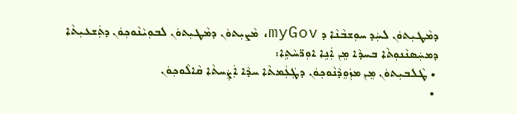ܕܡܵܛܝܼܬܘܿܢ ܠܚܲܕ ܚܘܼܫܒܵܢܵܐ ܕ myGov، ܡܵܨܝܼܬܘܿܢ ܕܡܵܛܝܼܬܘܿܢ ܠܒܘܼܝܵܢܵܘܟ݂ܘܿܢ ܕܬܲܫܥܝܼܬܵܐ ܕܡܚܲܣܢܵܢܘܼܬܵܐ ܒܚܕܵܐ ܡܸܢ ܐܲܢܹܐ ܐܘܼܪ̈ܚܵܬܹܐ:
 • ܛܵܠܒܝܼܬܘܿܢ ܡܸܢ ܡܙܲܘܸܕܵܢܵܘܟ݂ܘܿܢ ܕܛܲܥܲܡܬܵܐ ܚܕܵܐ ܐܲܨܲܚܬܵܐ ܩܵܐܠܵܘܟ݂ܘܿܢ
 •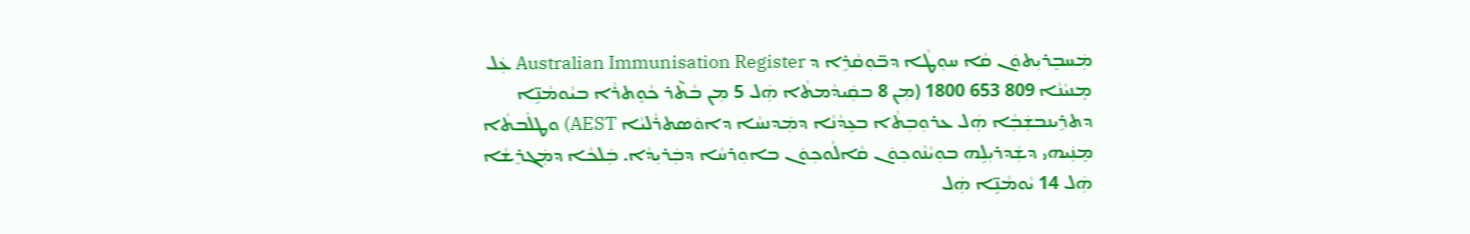ܡܲܚܒܸܪܝܼܬܘܿܢ ܩܵܐ ܚܘܼܛܵܐ ܕܒ̈ܘܼܩܵܪܹܐ ܕ Australian Immunisation Register ܥܲܠ ܡܸܢܝܵܢܵܐ 809 653 1800 (ܡܼܢ 8 ܒܩܲܝܕܵܡܬܵܐ ܗܲܠ 5 ܡܼܢ ܒܵܬ݉ܪ ܟܵܘܸܬܪܵܐ ܒܝܵܘܡܵܢܹ̈ܐ ܕܬܪܹܝܢܒܫܲܒܼܵܐ ܗܲܠ ܥܪܘܼܒܼܬܵܐ ܒܥܸܕܵܢܵܐ ܕܡܲܕܢܚܵܐ ܕܐܘܿܣܬܪܵܠܝܵܐ AEST) ܘܛܠܵܒܬܵܐ ܡܸܢܲܝܗܝ ܕܫܲܕܪܝܼܠܹܗ ܒܘܼܝܵܢܵܘܟܼܘܿܢ ܩܵܐܠܵܘܟܼܘܿܢ ܒܐܘܼܪܚܵܐ ܕܒܲܪܝܼܕܵܐ. ܒܲܠܟܵܐ ܕܡܲܓܪܸܫܵܐ ܗܲܠ 14 ܝܵܘܡܵܢܹ̈ܐ ܗܲܠ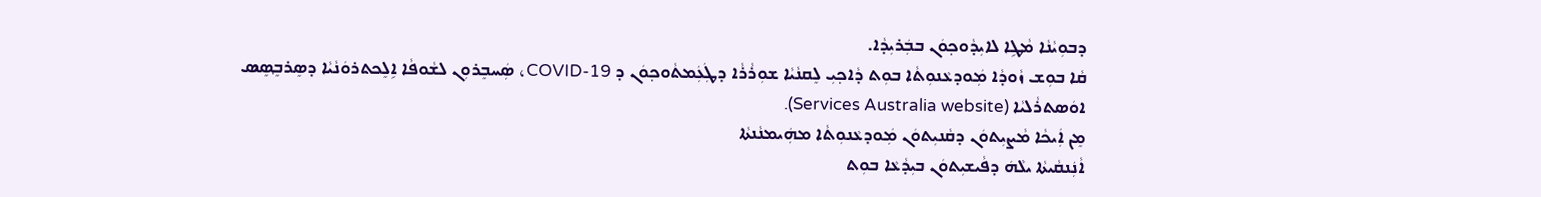ܕܒܘܼܝܵܢܵܐ ܡܵܛܹܐ ܠܐܝܼܕܵܘܟ݂ܘܿܢ ܒܒܲܪܝܼܕܵܐ.
ܩܵܐ ܒܘܼܫ ܙܵܘܕܵܐ ܡܲܘܕܥܵܢܘܼܬܵܐ ܒܘܼܬ ܕܵܐܟ݂ܝܼ ܠܸܩܢܵܝܵܐ ܫܘܼܪܵܪܵܐ ܕܛܲܥܲܡܬܵܘܟ݂ܘܿܢ ܕ COVID-19، ܣܲܚܒܸܪܘܼܢ ܠܫܵܘܦܵܐ ܐܹܠܸܟܬܪܘܿܢܵܝܵܐ ܕܣܸܪܒ݂ܸܣܸܣ ܐܘܿܣܬܪܵܠܝܵܐ (Services Australia website).
ܡܸܢ ܐܲܝܟܵܐ ܡܵܨܝܼܬܘܿܢ ܕܩܵܢܝܼܬܘܿܢ ܡܲܘܕܥܵܢܘܼܬܵܐ ܡܗܲܝܡܢܵܢܬܵܐ
ܐܵܢܲܢܩܵܝܬܵܐ ܝܠܵܗܿ ܕܦܵܝܫܝܼܬܘܿܢ ܒܝܼܕܵܥܵܐ ܒܘܼܬ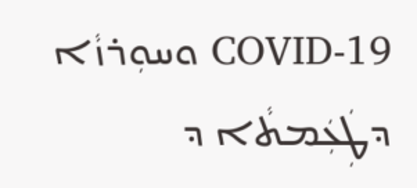COVID-19 ܘܚܘܼܪܙܵܐ ܕܛܲܥܲܡܬܵܐ ܕ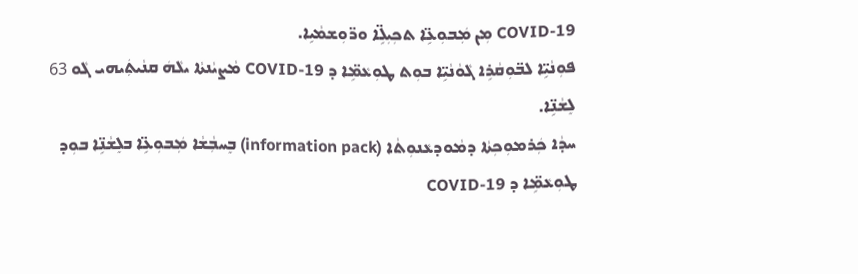COVID-19 ܡܼܢ ܡܲܒܘܼܥܹ̈ܐ ܬܟܼܝܼܠܹ̈ܐ ܘܖ̈ܘܼܫܡܵܝܹܐ.
ܦܘܼܢܵܝܹ̈ܐ ܠܒ̈ܘܼܩܵܪܹܐ ܓܵܘܵܢܵܝܹ̈ܐ ܒܘܼܬ ܛܘܼܥܵܡܹ̈ܐ ܕ COVID-19 ܡܵܨܝܵܢܬܵܐ ܝܠܵܗܿ ܩܢܵܝܬܲܝܗܝ ܓܵܘ 63 ܠܸܫܵܢܹ̈ܐ.
ܚܕܵܐ ܟܲܪܡܘܼܟܼܬܵܐ ܕܡܵܘܕܥܵܢܘܼܬܵܐ (information pack) ܒܸܚܒܼܵܫܵܐ ܡܲܒܘܼܥܹ̈ܐ ܒܠܸܫܵܢܹ̈ܐ ܒܘܼܕ ܛܘܼܥܵܡܹ̈ܐ ܕ COVID-19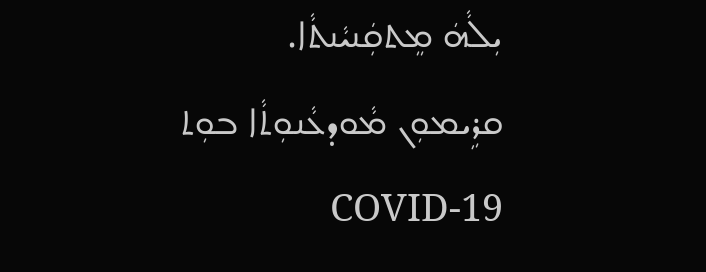ܝܼܠܵܗܿ ܡܸܬܩܲܢܝܵܢܬܵܐ.
ܩܪܹܝܡܘܼܢ ܡܵܘܕܥܵܢܘܼܬܵܐ ܒܘܼܬ COVID-19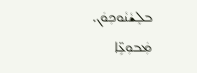ܒܠܸܫܵܢܵܘܟܼܘܿܢ.
ܡܲܒܘܼܥܹ̈ܐ